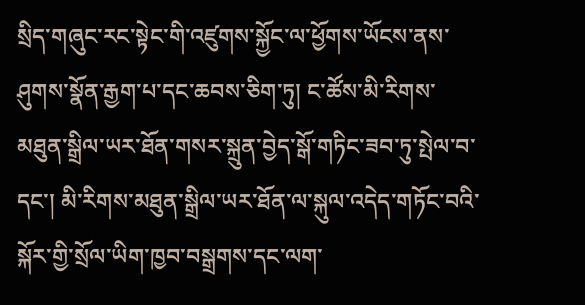སྲིད་གཞུང་རང་སྟེང་གི་འཛུགས་སྐྱོང་ལ་ཕྱོགས་ཡོངས་ནས་ཤུགས་སྣོན་རྒྱག་པ་དང་ཆབས་ཅིག་ཏུ། ང་ཚོས་མི་རིགས་མཐུན་སྒྲིལ་ཡར་ཐོན་གསར་སྐྲུན་བྱེད་སྒོ་གཏིང་ཟབ་ཏུ་སྤེལ་བ་དང་། མི་རིགས་མཐུན་སྒྲིལ་ཡར་ཐོན་ལ་སྐུལ་འདེད་གཏོང་བའི་སྐོར་གྱི་སྲོལ་ཡིག་ཁྱབ་བསྒྲགས་དང་ལག་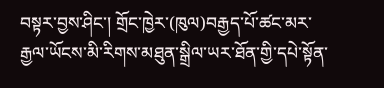བསྟར་བྱས་ཤིང་། གྲོང་ཁྱེར་(ཁུལ)བརྒྱད་པོ་ཚང་མར་རྒྱལ་ཡོངས་མི་རིགས་མཐུན་སྒྲིལ་ཡར་ཐོན་གྱི་དཔེ་སྟོན་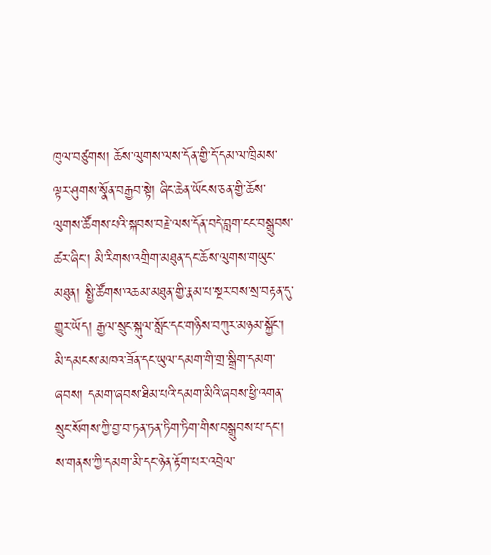ཁུལ་བཙུགས། ཆོས་ལུགས་ལས་དོན་གྱི་དོ་དམ་ལ་ཁྲིམས་ལྟར་ཤུགས་སྣོན་བརྒྱབ་སྟེ། ཞིང་ཆེན་ཡོངས་ཅན་གྱི་ཆོས་ལུགས་ཚོགས་པའི་སྐབས་བརྗེ་ལས་དོན་བདེ་བླག་ངང་བསྒྲུབས་ཚར་ཞིང་། མི་རིགས་འགྲིག་མཐུན་དང་ཆོས་ལུགས་གཡུང་མཐུན། སྤྱི་ཚོགས་འཆམ་མཐུན་གྱི་རྣམ་པ་སྔར་བས་སྲ་བརྟན་དུ་གྱུར་ཡོད། རྒྱལ་སྲུང་སྐུལ་སློང་དང་གཉིས་བཀུར་མཉམ་སྐྱོང་། མི་དམངས་མཁའ་ཟོན་དང་ཡུལ་དམག་གི་གྲ་སྒྲིག་དམག་ཞབས། དམག་ཞབས་ཐིམ་པའི་དམག་མིའི་ཞབས་ཕྱི་འགན་སྲུང་སོགས་ཀྱི་བྱ་བ་ཏན་ཏན་ཏིག་ཏིག་གིས་བསྒྲུབས་པ་དང་། ས་གནས་ཀྱི་དམག་མི་དང་ཉེན་རྟོག་པར་འབྲེལ་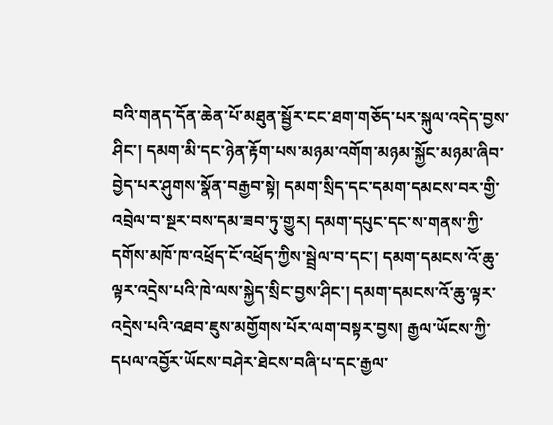བའི་གནད་དོན་ཆེན་པོ་མཐུན་སྦྱོར་ངང་ཐག་གཅོད་པར་སྐུལ་འདེད་བྱས་ཤིང་། དམག་མི་དང་ཉེན་རྟོག་པས་མཉམ་འགོག་མཉམ་སྐྱོང་མཉམ་ཞིབ་བྱེད་པར་ཤུགས་སྣོན་བརྒྱབ་སྟེ། དམག་སྲིད་དང་དམག་དམངས་བར་གྱི་འབྲེལ་བ་སྔར་བས་དམ་ཟབ་ཏུ་གྱུར། དམག་དཔུང་དང་ས་གནས་ཀྱི་དགོས་མཁོ་ཁ་འཕྲོད་ངོ་འཕྲོད་ཀྱིས་སྦྲེལ་བ་དང་། དམག་དམངས་འོ་ཆུ་ལྟར་འདྲེས་པའི་ཁེ་ལས་སྐྱེད་སྲིང་བྱས་ཤིང་། དམག་དམངས་འོ་ཆུ་ལྟར་འདྲེས་པའི་འཐབ་ཇུས་མགྱོགས་པོར་ལག་བསྟར་བྱས། རྒྱལ་ཡོངས་ཀྱི་དཔལ་འབྱོར་ཡོངས་བཤེར་ཐེངས་བཞི་པ་དང་རྒྱལ་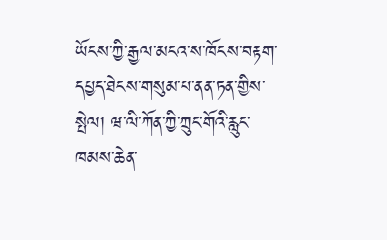ཡོངས་ཀྱི་རྒྱལ་མངའ་ས་ཁོངས་བརྟག་དཔྱད་ཐེངས་གསུམ་པ་ནན་ཏན་གྱིས་སྤེལ། ཝ་ལི་ཀོན་ཀྱི་ཀྲུང་གོའི་རླུང་ཁམས་ཆེན་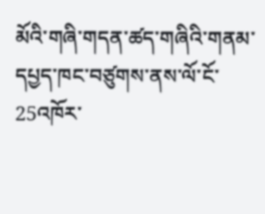མོའི་གཞི་གདན་ཚད་གཞིའི་གནམ་དཔྱད་ཁང་བཙུགས་ནས་ལོ་ངོ་25འཁོར་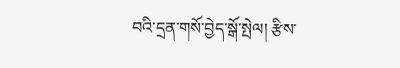བའི་དྲན་གསོ་བྱེད་སྒོ་སྤེལ། རྩིས་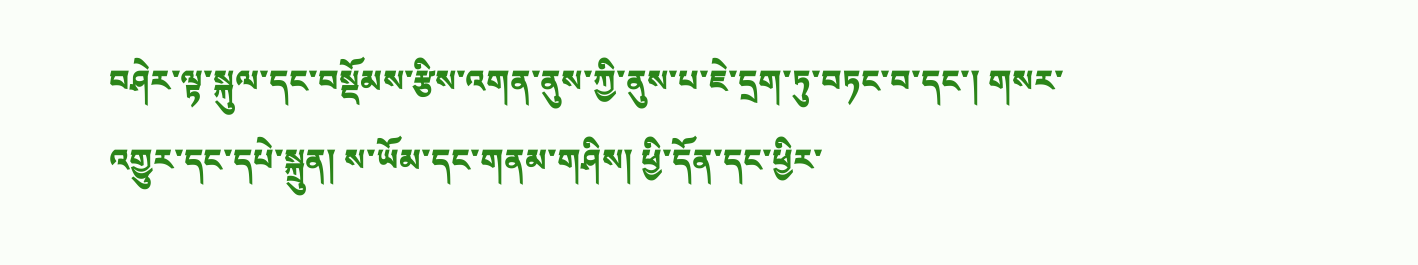བཤེར་ལྟ་སྐུལ་དང་བསྡོམས་རྩིས་འགན་ནུས་ཀྱི་ནུས་པ་ཇེ་དྲག་ཏུ་བཏང་བ་དང་། གསར་འགྱུར་དང་དཔེ་སྐྲུན། ས་ཡོམ་དང་གནམ་གཤིས། ཕྱི་དོན་དང་ཕྱིར་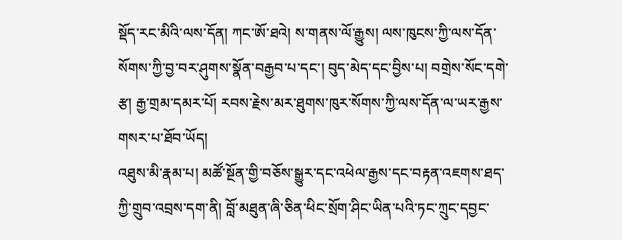སྡོད་རང་མིའི་ལས་དོན། ཀང་ཨོ་ཐའེ། ས་གནས་ལོ་རྒྱུས། ལས་ཁུངས་ཀྱི་ལས་དོན་སོགས་ཀྱི་བྱ་བར་ཤུགས་སྣོན་བརྒྱབ་པ་དང་། བུད་མེད་དང་བྱིས་པ། བགྲེས་སོང་དགེ་རྩ། རྒྱ་གྲམ་དམར་པོ། རབས་རྗེས་མར་ཐུགས་ཁུར་སོགས་ཀྱི་ལས་དོན་ལ་ཡར་རྒྱས་གསར་པ་ཐོབ་ཡོད།
འཐུས་མི་རྣམ་པ། མཚོ་སྔོན་གྱི་བཅོས་སྒྱུར་དང་འཕེལ་རྒྱས་དང་བརྟན་འཇགས་ཐད་ཀྱི་གྲུབ་འབྲས་དག་ནི། བློ་མཐུན་ཞི་ཅིན་ཕིང་སྲོག་ཤིང་ཡིན་པའི་ཏང་ཀྲུང་དབྱང་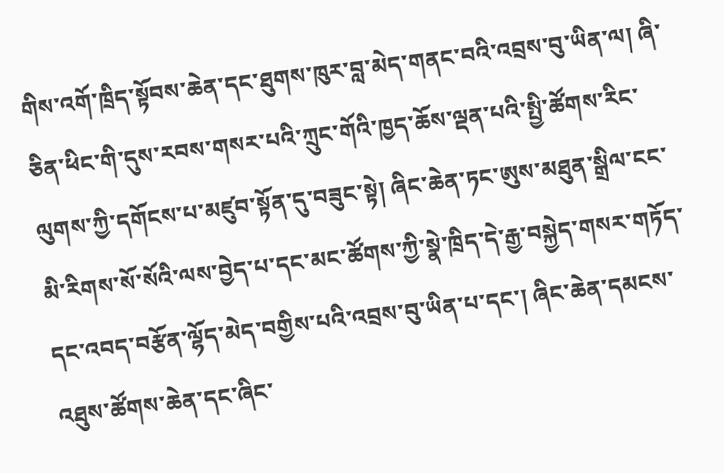གིས་འགོ་ཁྲིད་སྟོབས་ཆེན་དང་ཐུགས་ཁུར་བླ་མེད་གནང་བའི་འབྲས་བུ་ཡིན་ལ། ཞི་ཅིན་ཕིང་གི་དུས་རབས་གསར་པའི་ཀྲུང་གོའི་ཁྱད་ཆོས་ལྡན་པའི་སྤྱི་ཚོགས་རིང་ལུགས་ཀྱི་དགོངས་པ་མཛུབ་སྟོན་དུ་བཟུང་སྟེ། ཞིང་ཆེན་ཏང་ཨུས་མཐུན་སྒྲིལ་ངང་མི་རིགས་སོ་སོའི་ལས་བྱེད་པ་དང་མང་ཚོགས་ཀྱི་སྣེ་ཁྲིད་དེ་རྒྱ་བསྐྱེད་གསར་གཏོད་དང་འབད་བརྩོན་ལྷོད་མེད་བགྱིས་པའི་འབྲས་བུ་ཡིན་པ་དང་། ཞིང་ཆེན་དམངས་འཐུས་ཚོགས་ཆེན་དང་ཞིང་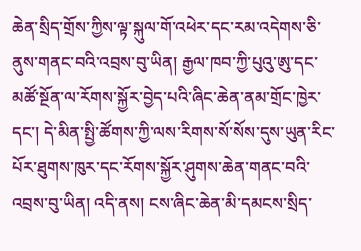ཆེན་སྲིད་གྲོས་ཀྱིས་ལྟ་སྐུལ་གོ་འཕེར་དང་རམ་འདེགས་ཅི་ནུས་གནང་བའི་འབྲས་བུ་ཡིན། རྒྱལ་ཁབ་ཀྱི་པུའུ་ཨུ་དང་མཚོ་སྔོན་ལ་རོགས་སྐྱོར་བྱེད་པའི་ཞིང་ཆེན་ནམ་གྲོང་ཁྱེར་དང་། དེ་མིན་སྤྱི་ཚོགས་ཀྱི་ལས་རིགས་སོ་སོས་དུས་ཡུན་རིང་པོར་ཐུགས་ཁུར་དང་རོགས་སྐྱོར་ཤུགས་ཆེན་གནང་བའི་འབྲས་བུ་ཡིན། འདི་ནས། ངས་ཞིང་ཆེན་མི་དམངས་སྲིད་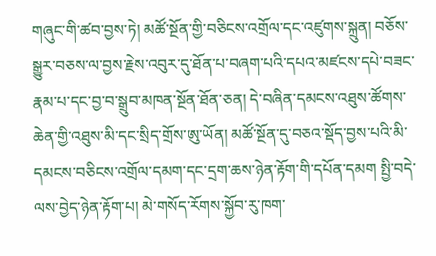གཞུང་གི་ཚབ་བྱས་ཏེ། མཚོ་སྔོན་གྱི་བཅིངས་འགྲོལ་དང་འཛུགས་སྐྲུན། བཅོས་སྒྱུར་བཅས་ལ་བྱས་རྗེས་འབུར་དུ་ཐོན་པ་བཞག་པའི་དཔའ་མཛངས་དཔེ་བཟང་རྣམ་པ་དང་བྱ་བ་སྒྲུབ་མཁན་སྔོན་ཐོན་ཅན། དེ་བཞིན་དམངས་འཐུས་ཚོགས་ཆེན་གྱི་འཐུས་མི་དང་སྲིད་གྲོས་ཨུ་ཡོན། མཚོ་སྔོན་དུ་བཅའ་སྡོད་བྱས་པའི་མི་དམངས་བཅིངས་འགྲོལ་དམག་དང་དྲག་ཆས་ཉེན་རྟོག་གི་དཔོན་དམག སྤྱི་བདེ་ལས་བྱེད་ཉེན་རྟོག་པ། མེ་གསོད་རོགས་སྐྱོབ་རུ་ཁག་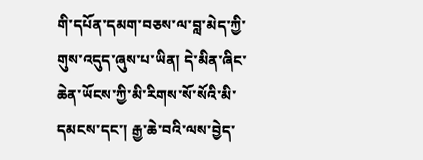གི་དཔོན་དམག་བཅས་ལ་བླ་མེད་ཀྱི་གུས་འདུད་ཞུས་པ་ཡིན། དེ་མིན་ཞིང་ཆེན་ཡོངས་ཀྱི་མི་རིགས་སོ་སོའི་མི་དམངས་དང་། རྒྱ་ཆེ་བའི་ལས་བྱེད་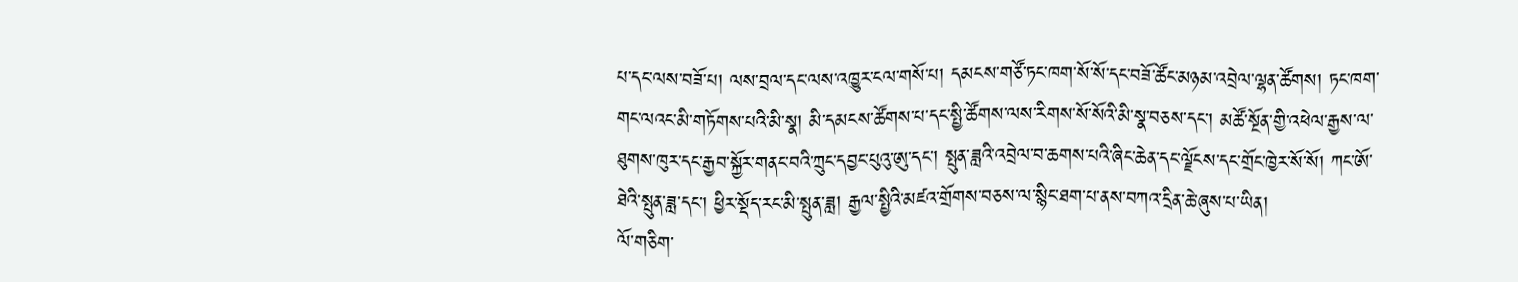པ་དང་ལས་བཟོ་པ། ལས་བྲལ་དང་ལས་འཁྱུར་ངལ་གསོ་པ། དམངས་གཙོ་ཏང་ཁག་སོ་སོ་དང་བཟོ་ཚོང་མཉམ་འབྲེལ་ལྷན་ཚོགས། ཏང་ཁག་གང་ལའང་མི་གཏོགས་པའི་མི་སྣ། མི་དམངས་ཚོགས་པ་དང་སྤྱི་ཚོགས་ལས་རིགས་སོ་སོའི་མི་སྣ་བཅས་དང་། མཚོ་སྔོན་གྱི་འཕེལ་རྒྱས་ལ་ཐུགས་ཁུར་དང་རྒྱབ་སྐྱོར་གནང་བའི་ཀྲུང་དབྱང་པུའུ་ཨུ་དང་། སྤུན་ཟླའི་འབྲེལ་བ་ཆགས་པའི་ཞིང་ཆེན་དང་ལྗོངས་དང་གྲོང་ཁྱེར་སོ་སོ། ཀང་ཨོ་ཐེའི་སྤུན་ཟླ་དང་། ཕྱིར་སྡོད་རང་མི་སྤུན་ཟླ། རྒྱལ་སྤྱིའི་མཛའ་གྲོགས་བཅས་ལ་སྙིང་ཐག་པ་ནས་བཀའ་དྲིན་ཆེ་ཞུས་པ་ཡིན།
ལོ་གཅིག་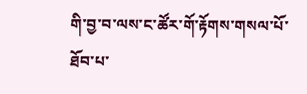གི་བྱ་བ་ལས་ང་ཚོར་གོ་རྟོགས་གསལ་པོ་ཐོབ་པ་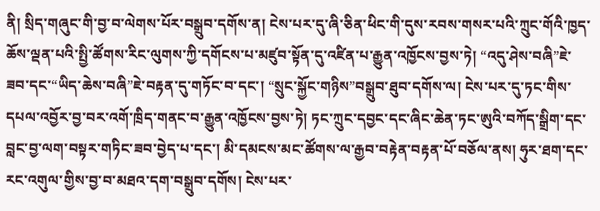ནི། སྲིད་གཞུང་གི་བྱ་བ་ལེགས་པོར་བསྒྲུབ་དགོས་ན། ངེས་པར་དུ་ཞི་ཅིན་ཕིང་གི་དུས་རབས་གསར་པའི་ཀྲུང་གོའི་ཁྱད་ཆོས་ལྡན་པའི་སྤྱི་ཚོགས་རིང་ལུགས་ཀྱི་དགོངས་པ་མཛུབ་སྟོན་དུ་འཛིན་པ་རྒྱུན་འཁྱོངས་བྱས་ཏེ། “འདུ་ཤེས་བཞི”ཇེ་ཟབ་དང་“ཡིད་ཆེས་བཞི”ཇེ་བརྟན་དུ་གཏོང་བ་དང་། “སྲུང་སྐྱོང་གཉིས”བསྒྲུབ་ཐུབ་དགོས་ལ། ངེས་པར་དུ་ཏང་གིས་དཔལ་འབྱོར་བྱ་བར་འགོ་ཁྲིད་གནང་བ་རྒྱུན་འཁྱོངས་བྱས་ཏེ། ཏང་ཀྲུང་དབྱང་དང་ཞིང་ཆེན་ཏང་ཨུའི་བཀོད་སྒྲིག་དང་བླང་བྱ་ལག་བསྟར་གཏིང་ཟབ་བྱེད་པ་དང་། མི་དམངས་མང་ཚོགས་ལ་རྒྱབ་བརྟེན་བརྟན་པོ་བཅོལ་ནས། ཧུར་ཐག་དང་རང་འགུལ་གྱིས་བྱ་བ་མཐའ་དག་བསྒྲུབ་དགོས། ངེས་པར་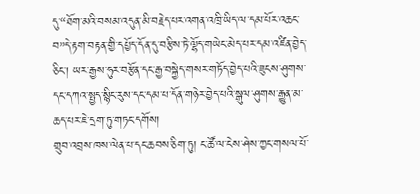དུ་“ཐོག་མའི་བསམ་འདུན་མི་བརྗེད་པར་འགན་འཁྲི་ཡིད་ལ་དམ་པོར་འཆང་བ”དེ་རྟག་བརྟན་གྱི་དཔྱོད་དོན་དུ་བརྩིས་ཏེ་ལྷོད་གཡེང་མེད་པར་དམ་འཛིན་བྱེད་ཅིང་། ཡར་རྒྱས་ཧུར་བརྩོན་དང་རྒྱ་བསྐྱེད་གསར་གཏོད་བྱེད་པའི་ཟུངས་ཤུགས་དང་དཀའ་སྤྱད་སྙིང་རུས་དང་དམ་པ་དོན་གཉེར་བྱེད་པའི་སྒུལ་ཤུགས་རྒྱུན་མ་ཆད་པར་ཇེ་དྲག་ཏུ་གཏང་དགོས།
གྲུབ་འབྲས་ཁས་ལེན་པ་དང་ཆབས་ཅིག་ཏུ། ང་ཚོ་ལ་ངེས་ཤེས་ཀྱང་གསལ་པོ་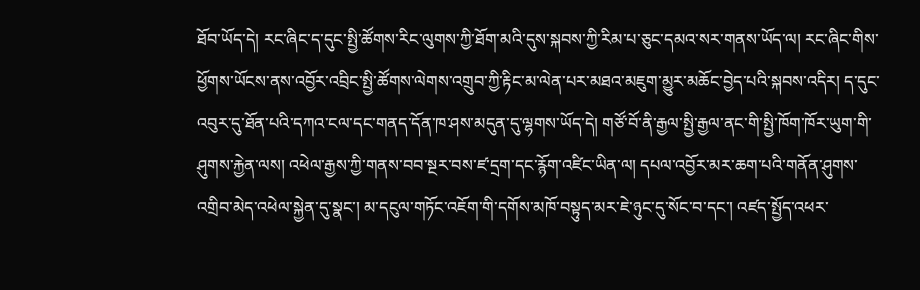ཐོབ་ཡོད་དེ། རང་ཞིང་ད་དུང་སྤྱི་ཚོགས་རིང་ལུགས་ཀྱི་ཐོག་མའི་དུས་སྐབས་ཀྱི་རིམ་པ་ཅུང་དམའ་སར་གནས་ཡོད་ལ། རང་ཞིང་གིས་ཕྱོགས་ཡོངས་ནས་འབྱོར་འབྲིང་སྤྱི་ཚོགས་ལེགས་འགྲུབ་ཀྱི་རྟིང་མ་ལེན་པར་མཐའ་མཇུག་མྱུར་མཆོང་བྱེད་པའི་སྐབས་འདིར། ད་དུང་འབུར་དུ་ཐོན་པའི་དཀའ་ངལ་དང་གནད་དོན་ཁ་ཤས་མདུན་དུ་ལྷགས་ཡོད་དེ། གཙོ་བོ་ནི་རྒྱལ་སྤྱི་རྒྱལ་ནང་གི་སྤྱི་ཁོག་ཁོར་ཡུག་གི་ཤུགས་རྐྱེན་ལས། འཕེལ་རྒྱས་ཀྱི་གནས་བབ་སྔར་བས་ཛ་དྲག་དང་རྙོག་འཛིང་ཡིན་ལ། དཔལ་འབྱོར་མར་ཆག་པའི་གནོན་ཤུགས་འགྲིབ་མེད་འཕེལ་སྐྱེན་དུ་སྣང་། མ་དངུལ་གཏོང་འཇོག་གི་དགོས་མཁོ་བསྟུད་མར་ཇེ་ཉུང་དུ་སོང་བ་དང་། འཛད་སྤྱོད་འཕར་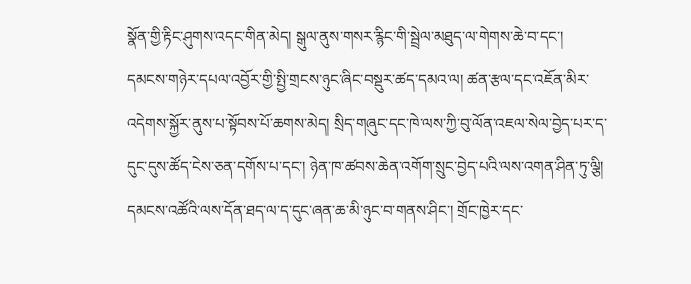སྣོན་གྱི་རྟིང་ཤུགས་འདང་གིན་མེད། སྒུལ་ནུས་གསར་རྙིང་གི་སྦྲེལ་མཐུད་ལ་གེགས་ཆེ་བ་དང་། དམངས་གཉེར་དཔལ་འབྱོར་གྱི་སྤྱི་གྲངས་ཉུང་ཞིང་བསྡུར་ཚད་དམའ་ལ། ཚན་རྩལ་དང་འཇོན་མིར་འདེགས་སྐྱོར་ནུས་པ་སྟོབས་པོ་ཆགས་མེད། སྲིད་གཞུང་དང་ཁེ་ལས་ཀྱི་བུ་ལོན་འཇལ་སེལ་བྱེད་པར་ད་དུང་དུས་ཚོད་ངེས་ཅན་དགོས་པ་དང་། ཉེན་ཁ་ཚབས་ཆེན་འགོག་སྲུང་བྱེད་པའི་ལས་འགན་ཤིན་ཏུ་ལྕི། དམངས་འཚོའི་ལས་དོན་ཐད་ལ་ད་དུང་ཞན་ཆ་མི་ཉུང་བ་གནས་ཤིང་། གྲོང་ཁྱེར་དང་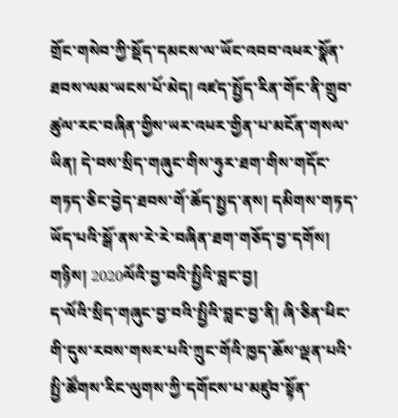གྲོང་གསེབ་ཀྱི་སྡོད་དམངས་ལ་ཡོང་འབབ་འཕར་སྣོན་ཐབས་ལམ་ཡངས་པོ་མེད། འཛད་སྤྱོད་རིན་གོང་ནི་གྲུབ་ཚུལ་རང་བཞིན་གྱིས་ཡར་འཕར་གྱིན་པ་མངོན་གསལ་ཡིན། དེ་བས་སྲིད་གཞུང་གིས་ཧུར་ཐག་གིས་གདོང་གཏད་ཅིང་བྱེད་ཐབས་གོ་ཆོད་སྤྱད་ནས། དམིགས་གཏད་ཡོད་པའི་སྒོ་ནས་རེ་རེ་བཞིན་ཐག་གཅོད་བྱ་དགོས།
གཉིས། 2020ལོའི་བྱ་བའི་སྤྱིའི་བླང་བྱ།
ད་ལོའི་སྲིད་གཞུང་བྱ་བའི་སྤྱིའི་བླང་བྱ་ནི། ཞི་ཅིན་ཕིང་གི་དུས་རབས་གསར་པའི་ཀྲུང་གོའི་ཁྱད་ཆོས་ལྡན་པའི་སྤྱི་ཚོགས་རིང་ལུགས་ཀྱི་དགོངས་པ་མཛུབ་སྟོན་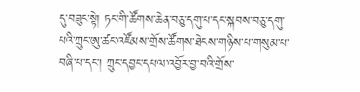དུ་བཟུང་སྟེ། ཏང་གི་ཚོགས་ཆེན་བཅུ་དགུ་པ་དང་སྐབས་བཅུ་དགུ་པའི་ཀྲུང་ཨུ་ཚང་འཛོམས་གྲོས་ཚོགས་ཐེངས་གཉིས་པ་གསུམ་པ་བཞི་པ་དང་། ཀྲུང་དབྱང་དཔལ་འབྱོར་བྱ་བའི་གྲོས་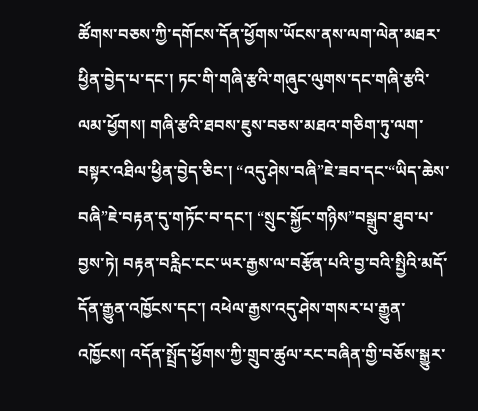ཚོགས་བཅས་ཀྱི་དགོངས་དོན་ཕྱོགས་ཡོངས་ནས་ལག་ལེན་མཐར་ཕྱིན་བྱེད་པ་དང་། ཏང་གི་གཞི་རྩའི་གཞུང་ལུགས་དང་གཞི་རྩའི་ལམ་ཕྱོགས། གཞི་རྩའི་ཐབས་ཇུས་བཅས་མཐའ་གཅིག་ཏུ་ལག་བསྟར་འཐིལ་ཕྱིན་བྱེད་ཅིང་། “འདུ་ཤེས་བཞི”ཇེ་ཟབ་དང་“ཡིད་ཆེས་བཞི”ཇེ་བརྟན་དུ་གཏོང་བ་དང་། “སྲུང་སྐྱོང་གཉིས”བསྒྲུབ་ཐུབ་པ་བྱས་ཏེ། བརྟན་བརླིང་ངང་ཡར་རྒྱས་ལ་བརྩོན་པའི་བྱ་བའི་སྤྱིའི་མདོ་དོན་རྒྱུན་འཁྱོངས་དང་། འཕེལ་རྒྱས་འདུ་ཤེས་གསར་པ་རྒྱུན་འཁྱོངས། འདོན་སྤྲོད་ཕྱོགས་ཀྱི་གྲུབ་ཚུལ་རང་བཞིན་གྱི་བཅོས་སྒྱུར་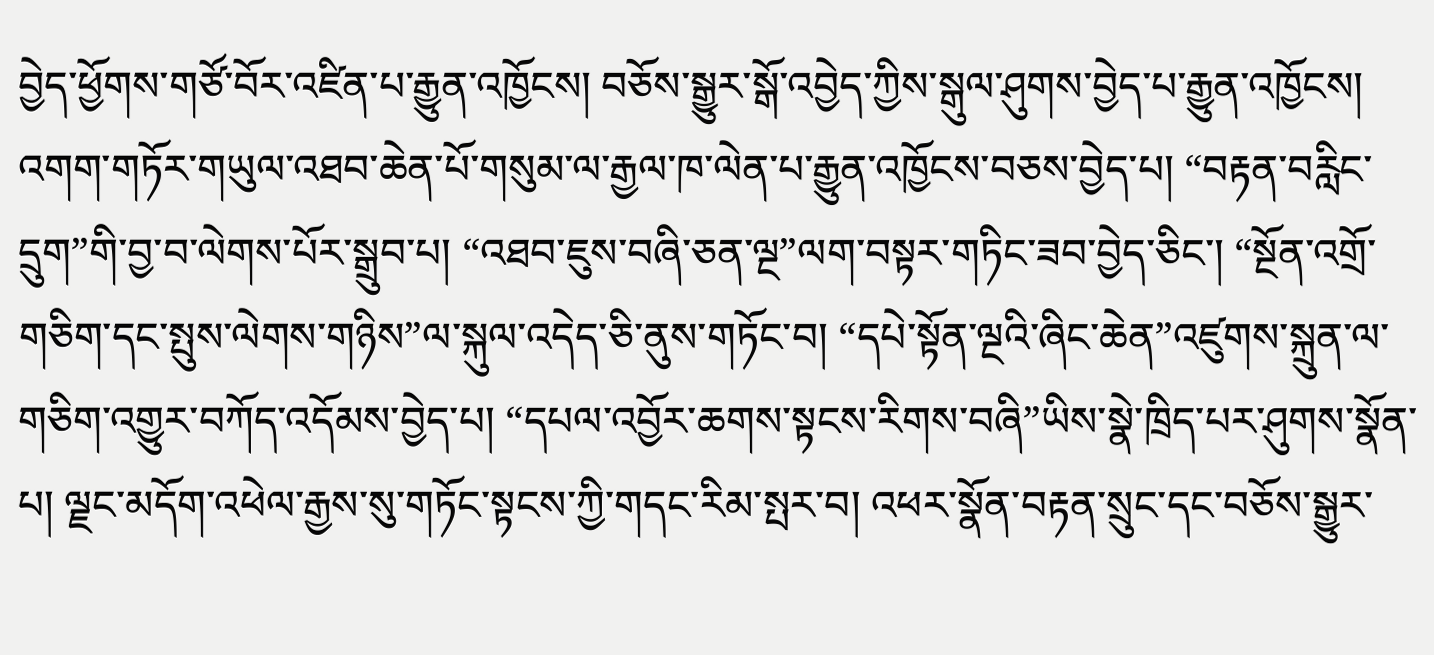བྱེད་ཕྱོགས་གཙོ་བོར་འཛིན་པ་རྒྱུན་འཁྱོངས། བཅོས་སྒྱུར་སྒོ་འབྱེད་ཀྱིས་སྒུལ་ཤུགས་བྱེད་པ་རྒྱུན་འཁྱོངས། འགག་གཏོར་གཡུལ་འཐབ་ཆེན་པོ་གསུམ་ལ་རྒྱལ་ཁ་ལེན་པ་རྒྱུན་འཁྱོངས་བཅས་བྱེད་པ། “བརྟན་བརླིང་དྲུག”གི་བྱ་བ་ལེགས་པོར་སྒྲུབ་པ། “འཐབ་ཇུས་བཞི་ཅན་ལྔ”ལག་བསྟར་གཏིང་ཟབ་བྱེད་ཅིང་། “སྔོན་འགྲོ་གཅིག་དང་སྤུས་ལེགས་གཉིས”ལ་སྐུལ་འདེད་ཅི་ནུས་གཏོང་བ། “དཔེ་སྟོན་ལྔའི་ཞིང་ཆེན”འཛུགས་སྐྲུན་ལ་གཅིག་འགྱུར་བཀོད་འདོམས་བྱེད་པ། “དཔལ་འབྱོར་ཆགས་སྟངས་རིགས་བཞི”ཡིས་སྣེ་ཁྲིད་པར་ཤུགས་སྣོན་པ། ལྗང་མདོག་འཕེལ་རྒྱས་སུ་གཏོང་སྟངས་ཀྱི་གདང་རིམ་སྤར་བ། འཕར་སྣོན་བརྟན་སྲུང་དང་བཅོས་སྒྱུར་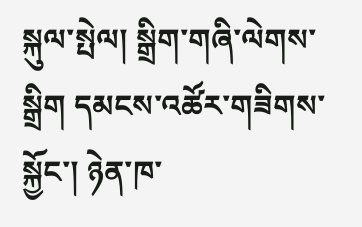སྐུལ་སྤེལ། སྒྲིག་གཞི་ལེགས་སྒྲིག དམངས་འཚོར་གཟིགས་སྐྱོང་། ཉེན་ཁ་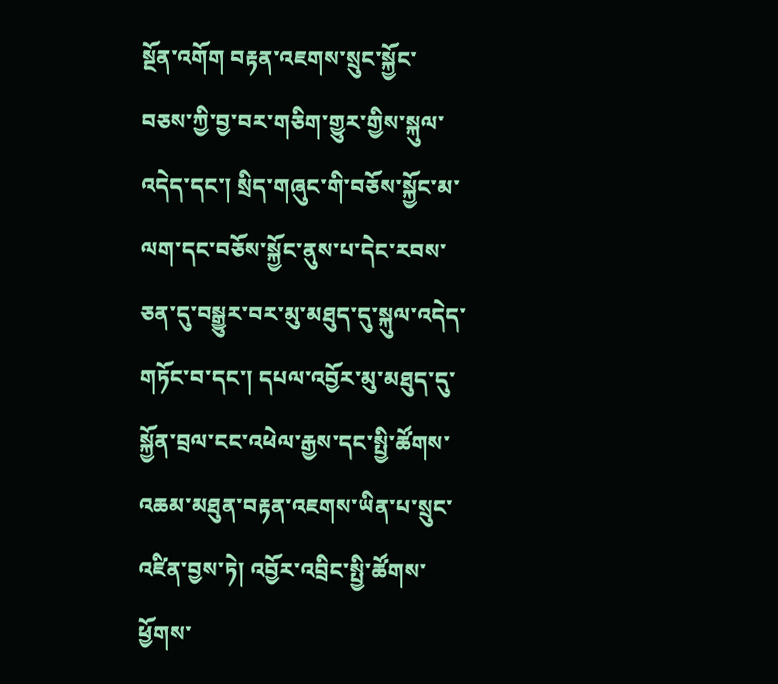སྔོན་འགོག བརྟན་འཇགས་སྲུང་སྐྱོང་བཅས་ཀྱི་བྱ་བར་གཅིག་གྱུར་གྱིས་སྐུལ་འདེད་དང་། སྲིད་གཞུང་གི་བཅོས་སྐྱོང་མ་ལག་དང་བཅོས་སྐྱོང་ནུས་པ་དེང་རབས་ཅན་དུ་བསྒྱུར་བར་མུ་མཐུད་དུ་སྐུལ་འདེད་གཏོང་བ་དང་། དཔལ་འབྱོར་མུ་མཐུད་དུ་སྐྱོན་བྲལ་ངང་འཕེལ་རྒྱས་དང་སྤྱི་ཚོགས་འཆམ་མཐུན་བརྟན་འཇགས་ཡིན་པ་སྲུང་འཛིན་བྱས་ཏེ། འབྱོར་འབྲིང་སྤྱི་ཚོགས་ཕྱོགས་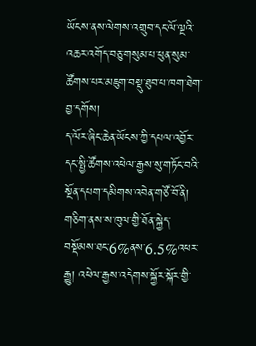ཡོངས་ནས་ལེགས་འགྲུབ་དང་ལོ་ལྔའི་འཆར་འགོད་བཅུ་གསུམ་པ་ཕུན་སུམ་ཚོགས་པར་མཇུག་བསྡུ་ཐུབ་པ་ཁག་ཐེག་བྱ་དགོས།
ད་ལོར་ཞིང་ཆེན་ཡོངས་ཀྱི་དཔལ་འབྱོར་དང་སྤྱི་ཚོགས་འཕེལ་རྒྱས་སུ་གཏོང་བའི་སྔོན་དཔག་དམིགས་འབེན་གཙོ་བོ་ནི།
གཅིག་ནས་ས་ཁུལ་གྱི་ཐོན་སྐྱེད་བསྡོམས་ཐང་6%ནས་6.5%འཕར་རྒྱུ། འཕེལ་རྒྱས་འདེགས་སྐྱོར་སྐོར་གྱི་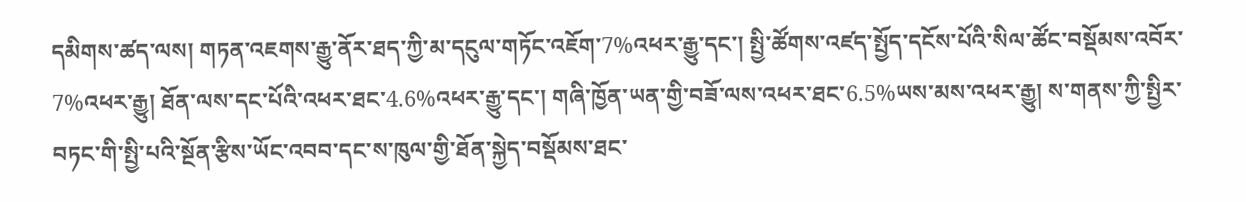དམིགས་ཚད་ལས། གཏན་འཇགས་རྒྱུ་ནོར་ཐད་ཀྱི་མ་དངུལ་གཏོང་འཇོག་7%འཕར་རྒྱུ་དང་། སྤྱི་ཚོགས་འཛད་སྤྱོད་དངོས་པོའི་སིལ་ཚོང་བསྡོམས་འབོར་7%འཕར་རྒྱུ། ཐོན་ལས་དང་པོའི་འཕར་ཐང་4.6%འཕར་རྒྱུ་དང་། གཞི་ཁྱོན་ཡན་གྱི་བཟོ་ལས་འཕར་ཐང་6.5%ཡས་མས་འཕར་རྒྱུ། ས་གནས་ཀྱི་སྤྱིར་བཏང་གི་སྤྱི་པའི་སྔོན་རྩིས་ཡོང་འབབ་དང་ས་ཁུལ་གྱི་ཐོན་སྐྱེད་བསྡོམས་ཐང་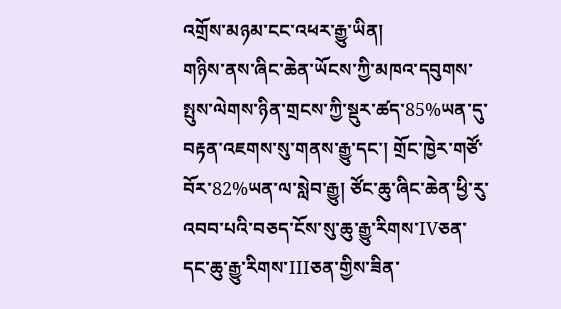འགྲོས་མཉམ་ངང་འཕར་རྒྱུ་ཡིན།
གཉིས་ནས་ཞིང་ཆེན་ཡོངས་ཀྱི་མཁའ་དབུགས་སྤུས་ལེགས་ཉིན་གྲངས་ཀྱི་སྡུར་ཚད་85%ཡན་དུ་བརྟན་འཇགས་སུ་གནས་རྒྱུ་དང་། གྲོང་ཁྱེར་གཙོ་བོར་82%ཡན་ལ་སླེབ་རྒྱུ། ཙོང་ཆུ་ཞིང་ཆེན་ཕྱི་རུ་འབབ་པའི་བཅད་ངོས་སུ་ཆུ་རྒྱུ་རིགས་IVཅན་དང་ཆུ་རྒྱུ་རིགས་IIIཅན་གྱིས་ཟིན་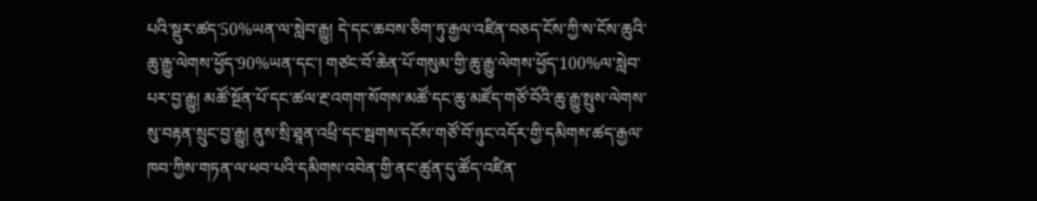པའི་སྡུར་ཚད་50%ཡན་ལ་སླེབ་རྒྱུ། དེ་དང་ཆབས་ཅིག་ཏུ་རྒྱལ་འཛིན་བཅད་ངོས་ཀྱི་ས་ངོས་ཆུའི་ཆུ་རྒྱུ་ལེགས་ཕྱོད་90%ཡན་དང་། གཙང་བོ་ཆེན་པོ་གསུམ་གྱི་ཆུ་རྒྱུ་ལེགས་ཕྱོད་100%ལ་སླེབ་པར་བྱ་རྒྱུ། མཚོ་སྔོན་པོ་དང་ཚལ་རྔ་འགག་སོགས་མཚོ་དང་ཆུ་མཛོད་གཙོ་བོའི་ཆུ་རྒྱུ་སྤུས་ལེགས་སུ་བརྟན་སྲུང་བྱ་རྒྱུ། ནུས་སྲི་ཐཱན་འཕྲི་དང་སྦགས་དངོས་གཙོ་བོ་ཉུང་འདོར་གྱི་དམིགས་ཚད་རྒྱལ་ཁབ་ཀྱིས་གཏན་ལ་ཕབ་པའི་དམིགས་འབེན་གྱི་ནང་ཚུན་དུ་ཚོད་འཛིན་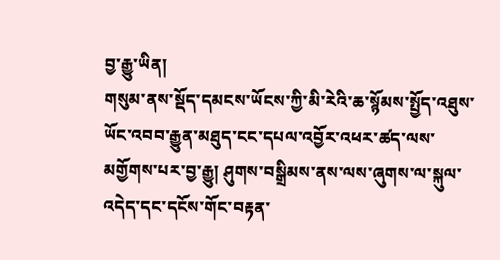བྱ་རྒྱུ་ཡིན།
གསུམ་ནས་སྡོད་དམངས་ཡོངས་ཀྱི་མི་རེའི་ཆ་སྙོམས་སྤྱོད་འཐུས་ཡོང་འབབ་རྒྱུན་མཐུད་ངང་དཔལ་འབྱོར་འཕར་ཚད་ལས་མགྱོགས་པར་བྱ་རྒྱུ། ཤུགས་བསྒྲིམས་ནས་ལས་ཞུགས་ལ་སྐུལ་འདེད་དང་དངོས་གོང་བརྟན་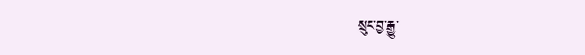སྲུང་བྱ་རྒྱུ་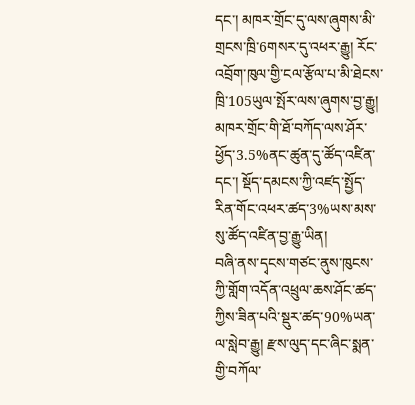དང་། མཁར་གྲོང་དུ་ལས་ཞུགས་མི་གྲངས་ཁྲི་6གསར་དུ་འཕར་རྒྱུ། རོང་འབྲོག་ཁུལ་གྱི་ངལ་རྩོལ་པ་མི་ཐེངས་ཁྲི་105ཡུལ་སྤོར་ལས་ཞུགས་བྱ་རྒྱུ། མཁར་གྲོང་གི་ཐོ་བཀོད་ལས་ཤོར་ཕྱོད་3.5%ནང་ཚུན་དུ་ཚོད་འཛིན་དང་། སྡོད་དམངས་ཀྱི་འཛད་སྤྱོད་རིན་གོང་འཕར་ཚད་3%ཡས་མས་སུ་ཚོད་འཛིན་བྱ་རྒྱུ་ཡིན།
བཞི་ནས་དྭངས་གཙང་ནུས་ཁུངས་ཀྱི་གློག་འདོན་འཕྲུལ་ཆས་ཤོང་ཚད་ཀྱིས་ཟིན་པའི་སྡུར་ཚད་90%ཡན་ལ་སླེབ་རྒྱུ། རྫས་ལུད་དང་ཞིང་སྨན་གྱི་བཀོལ་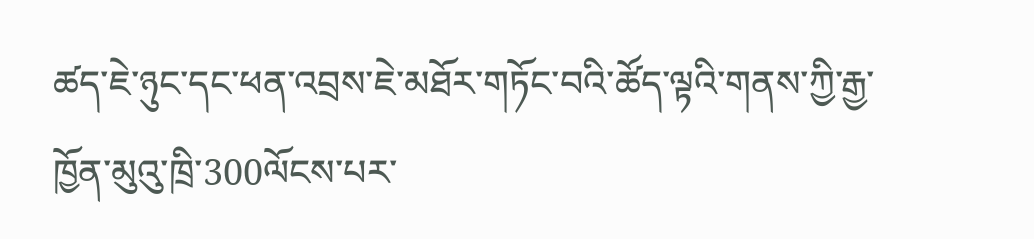ཚད་ཇེ་ཉུང་དང་ཕན་འབྲས་ཇེ་མཐོར་གཏོང་བའི་ཚོད་ལྟའི་གནས་ཀྱི་རྒྱ་ཁྱོན་མུའུ་ཁྲི་300ལོངས་པར་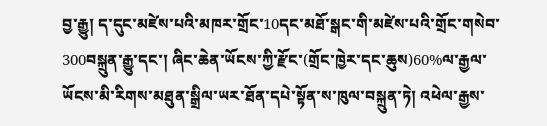བྱ་རྒྱུ། ད་དུང་མཛེས་པའི་མཁར་གྲོང་10དང་མཐོ་སྒང་གི་མཛེས་པའི་གྲོང་གསེབ་300བསྐྲུན་རྒྱུ་དང་། ཞིང་ཆེན་ཡོངས་ཀྱི་རྫོང་(གྲོང་ཁྱེར་དང་ཆུས)60%ལ་རྒྱལ་ཡོངས་མི་རིགས་མཐུན་སྒྲིལ་ཡར་ཐོན་དཔེ་སྟོན་ས་ཁུལ་བསྐྲུན་ཏེ། འཕེལ་རྒྱས་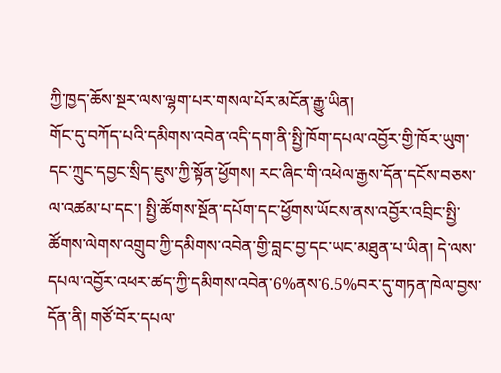ཀྱི་ཁྱད་ཆོས་སྔར་ལས་ལྷག་པར་གསལ་པོར་མངོན་རྒྱུ་ཡིན།
གོང་དུ་བཀོད་པའི་དམིགས་འབེན་འདི་དག་ནི་སྤྱི་ཁོག་དཔལ་འབྱོར་གྱི་ཁོར་ཡུག་དང་ཀྲུང་དབྱང་སྲིད་ཇུས་ཀྱི་སྟོན་ཕྱོགས། རང་ཞིང་གི་འཕེལ་རྒྱས་དོན་དངོས་བཅས་ལ་འཚམ་པ་དང་། སྤྱི་ཚོགས་སྔོན་དཔོག་དང་ཕྱོགས་ཡོངས་ནས་འབྱོར་འབྲིང་སྤྱི་ཚོགས་ལེགས་འགྲུབ་ཀྱི་དམིགས་འབེན་གྱི་བླང་བྱ་དང་ཡང་མཐུན་པ་ཡིན། དེ་ལས་དཔལ་འབྱོར་འཕར་ཚད་ཀྱི་དམིགས་འབེན་6%ནས་6.5%བར་དུ་གཏན་ཁེལ་བྱས་དོན་ནི། གཙོ་བོར་དཔལ་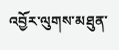འབྱོར་ལུགས་མཐུན་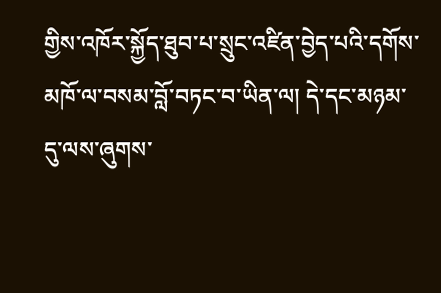གྱིས་འཁོར་སྐྱོད་ཐུབ་པ་སྲུང་འཛིན་བྱེད་པའི་དགོས་མཁོ་ལ་བསམ་བློ་བཏང་བ་ཡིན་ལ། དེ་དང་མཉམ་དུ་ལས་ཞུགས་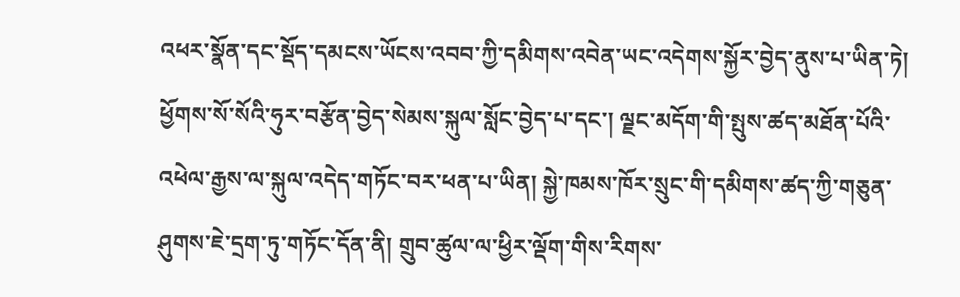འཕར་སྣོན་དང་སྡོད་དམངས་ཡོངས་འབབ་ཀྱི་དམིགས་འབེན་ཡང་འདེགས་སྐྱོར་བྱེད་ནུས་པ་ཡིན་ཏེ། ཕྱོགས་སོ་སོའི་ཧུར་བརྩོན་བྱེད་སེམས་སྐུལ་སློང་བྱེད་པ་དང་། ལྗང་མདོག་གི་སྤུས་ཚད་མཐོན་པོའི་འཕེལ་རྒྱས་ལ་སྐུལ་འདེད་གཏོང་བར་ཕན་པ་ཡིན། སྐྱེ་ཁམས་ཁོར་སྲུང་གི་དམིགས་ཚད་ཀྱི་གཅུན་ཤུགས་ཇེ་དྲག་ཏུ་གཏོང་དོན་ནི། གྲུབ་ཚུལ་ལ་ཕྱིར་ལྡོག་གིས་རིགས་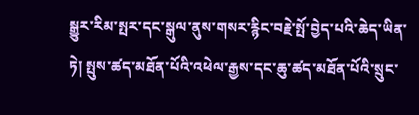སྒྱུར་རིམ་སྤར་དང་སྒུལ་ནུས་གསར་རྙིང་བརྗེ་སྤོ་བྱེད་པའི་ཆེད་ཡིན་ཏེ། སྤུས་ཚད་མཐོན་པོའི་འཕེལ་རྒྱས་དང་ཆུ་ཚད་མཐོན་པོའི་སྲུང་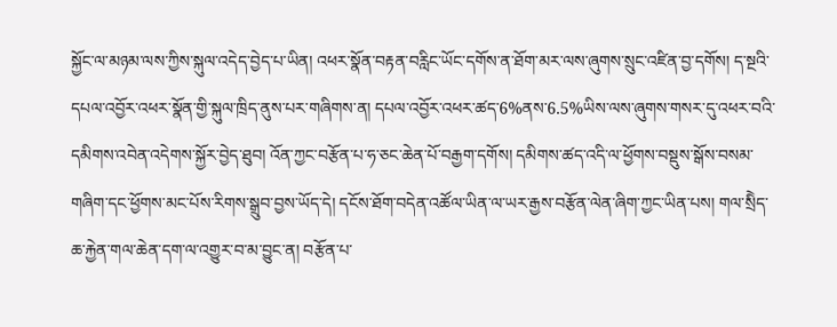སྐྱོང་ལ་མཉམ་ལས་ཀྱིས་སྐུལ་འདེད་བྱེད་པ་ཡིན། འཕར་སྣོན་བརྟན་བརླིང་ཡོང་དགོས་ན་ཐོག་མར་ལས་ཞུགས་སྲུང་འཛིན་བྱ་དགོས། ད་སྔའི་དཔལ་འབྱོར་འཕར་སྣོན་གྱི་སྐུལ་ཁྲིད་ནུས་པར་གཞིགས་ན། དཔལ་འབྱོར་འཕར་ཚད་6%ནས་6.5%ཡིས་ལས་ཞུགས་གསར་དུ་འཕར་བའི་དམིགས་འབེན་འདེགས་སྐྱོར་བྱེད་ཐུབ། འོན་ཀྱང་བརྩོན་པ་ཧ་ཅང་ཆེན་པོ་བརྒྱག་དགོས། དམིགས་ཚད་འདི་ལ་ཕྱོགས་བསྡུས་སྒོས་བསམ་གཞིག་དང་ཕྱོགས་མང་པོས་རིགས་སྒྲུབ་བྱས་ཡོད་དེ། དངོས་ཐོག་བདེན་འཚོལ་ཡིན་ལ་ཡར་རྒྱས་བརྩོན་ལེན་ཞིག་ཀྱང་ཡིན་པས། གལ་སྲིེད་ཆ་རྐྱེན་གལ་ཆེན་དག་ལ་འགྱུར་བ་མ་བྱུང་ན། བརྩོན་པ་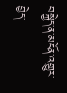བསྐྱེད་ན་མངོན་འགྱུར་བྱེད་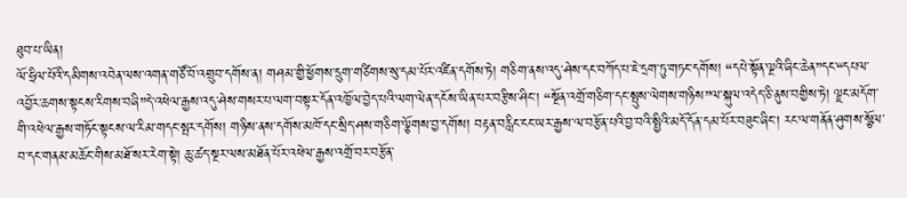ཐུབ་པ་ཡིན།
ལོ་ཧྲིལ་པོའི་དམིགས་འབེན་ལས་འགན་གཙོ་བོ་འགྲུབ་དགོས་ན། གཤམ་གྱི་ཕྱོགས་དྲུག་གཙིགས་སུ་དམ་པོར་འཛིན་དགོས་ཏེ། གཅིག་ནས་འདུ་ཤེས་དང་བཀོད་པ་ཇེ་དྲག་ཏུ་གཏང་དགོས། “དཔེ་སྟོན་ལྔའི་ཞིང་ཆེན”དང་“དཔལ་འབྱོར་ཆགས་སྟངས་རིགས་བཞི”དེ་འཕེལ་རྒྱས་འདུ་ཤེས་གསར་པ་ལག་བསྟར་དོན་འཁྱོལ་བྱེད་པའི་ལག་ལེན་དངོས་ཡིན་པར་བརྩིས་ཤིང་། “སྔོན་འགྲོ་གཅིག་དང་སྤུས་ལེགས་གཉིས”ལ་སྐུལ་འདེད་ཅི་ནུས་བགྱིས་ཏེ། ལྗང་མདོག་གི་འཕེལ་རྒྱས་གཏོང་སྟངས་ལ་རིམ་གདང་སྤར་དགོས། གཉིས་ནས་དགོས་མཁོ་དང་སྲིད་ཤས་གཅིག་ལྕོགས་བྱ་དགོས། བརྟན་བརླིང་ངང་ཡར་རྒྱས་ལ་བརྩོན་པའི་བྱ་བའི་སྤྱིའི་མདོ་དོན་དམ་པོར་བཟུང་ཞིང་། རང་ལ་གནོན་ཤུགས་སྩོལ་བ་དང་གནམ་མཆོང་གིས་མཐོ་སར་རེག་སྟེ། ཆུ་ཚད་སྔར་ལས་མཐོན་པོར་འཕེལ་རྒྱས་འགྲོ་བར་བརྩོན་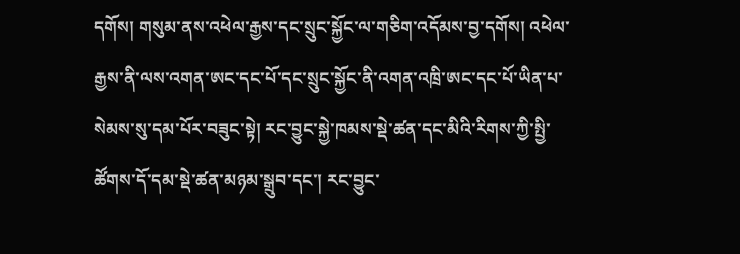དགོས། གསུམ་ནས་འཕེལ་རྒྱས་དང་སྲུང་སྐྱོང་ལ་གཅིག་འདོམས་བྱ་དགོས། འཕེལ་རྒྱས་ནི་ལས་འགན་ཨང་དང་པོ་དང་སྲུང་སྐྱོང་ནི་འགན་འཁྲི་ཨང་དང་པོ་ཡིན་པ་སེམས་སུ་དམ་པོར་བཟུང་སྟེ། རང་བྱུང་སྐྱེ་ཁམས་སྡེ་ཚན་དང་མིའི་རིགས་ཀྱི་སྤྱི་ཚོགས་དོ་དམ་སྡེ་ཚན་མཉམ་སྒྲུབ་དང་། རང་བྱུང་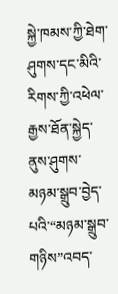སྐྱེ་ཁམས་ཀྱི་ཐེག་ཤུགས་དང་མིའི་རིགས་ཀྱི་འཕེལ་རྒྱས་ཐོན་སྐྱེད་ནུས་ཤུགས་མཉམ་སྒྲུབ་བྱེད་པའི་“མཉམ་སྒྲུབ་གཉིས”འབད་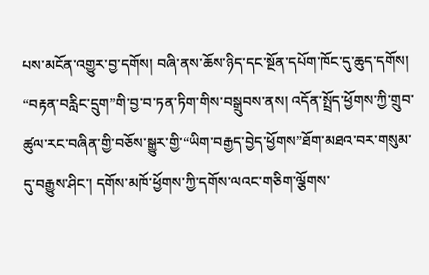པས་མངོན་འགྱུར་བྱ་དགོས། བཞི་ནས་ཆོས་ཉིད་དང་སྔོན་དཔོག་ཁོང་དུ་ཆུད་དགོས། “བརྟན་བརླིང་དྲུག”གི་བྱ་བ་ཏན་ཏིག་གིས་བསྒྲུབས་ནས། འདོན་སྤྲོད་ཕྱོགས་ཀྱི་གྲུབ་ཚུལ་རང་བཞིན་གྱི་བཅོས་སྒྱུར་གྱི་“ཡིག་བརྒྱད་བྱེད་ཕྱོགས”ཐོག་མཐའ་བར་གསུམ་དུ་བརྒྱུས་ཤིང་། དགོས་མཁོ་ཕྱོགས་ཀྱི་དགོས་ལའང་གཅིག་ལྕོགས་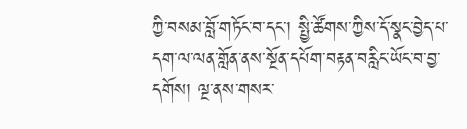ཀྱི་བསམ་བློ་གཏོང་བ་དང་། སྤྱི་ཚོགས་ཀྱིས་དོ་སྣང་བྱེད་པ་དག་ལ་ལན་གློན་ནས་སྔོན་དཔོག་བརྟན་བརླིང་ཡོང་བ་བྱ་དགོས། ལྔ་ནས་གསར་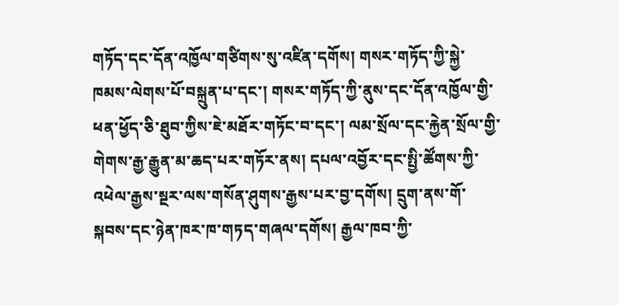གཏོད་དང་དོན་འཁྱོལ་གཙིགས་སུ་འཛིན་དགོས། གསར་གཏོད་ཀྱི་སྐྱེ་ཁམས་ལེགས་པོ་བསྐྲུན་པ་དང་། གསར་གཏོད་ཀྱི་ནུས་དང་དོན་འཁྱོལ་གྱི་ཕན་ཕྱོད་ཅི་ཐུབ་ཀྱིས་ཇེ་མཐོར་གཏོང་བ་དང་། ལམ་སྲོལ་དང་རྐྱེན་སྲོལ་གྱི་གེགས་རྒྱ་རྒྱུན་མ་ཆད་པར་གཏོར་ནས། དཔལ་འབྱོར་དང་སྤྱི་ཚོགས་ཀྱི་འཕེལ་རྒྱས་སྔར་ལས་གསོན་ཤུགས་རྒྱས་པར་བྱ་དགོས། དྲུག་ནས་གོ་སྐབས་དང་ཉེན་ཁར་ཁ་གཏད་གཞལ་དགོས། རྒྱལ་ཁབ་ཀྱི་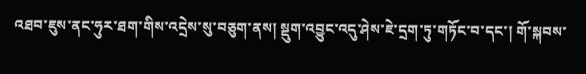འཐབ་ཇུས་ནང་ཧུར་ཐག་གིས་འདྲེས་སུ་བཅུག་ནས། སྡུག་འབྱུང་འདུ་ཤེས་ཇེ་དྲག་ཏུ་གཏོང་བ་དང་། གོ་སྐབས་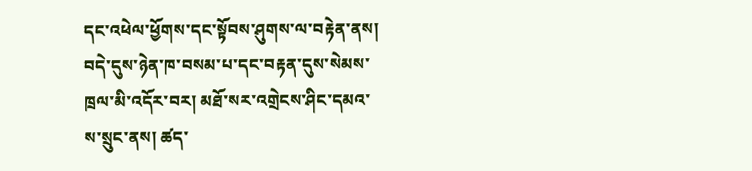དང་འཕེལ་ཕྱོགས་དང་སྟོབས་ཤུགས་ལ་བརྟེན་ནས། བདེ་དུས་ཉེན་ཁ་བསམ་པ་དང་བརྟན་དུས་སེམས་ཁྲལ་མི་འདོར་བར། མཐོ་སར་འགྲེངས་ཤིང་དམའ་ས་སྲུང་ནས། ཚད་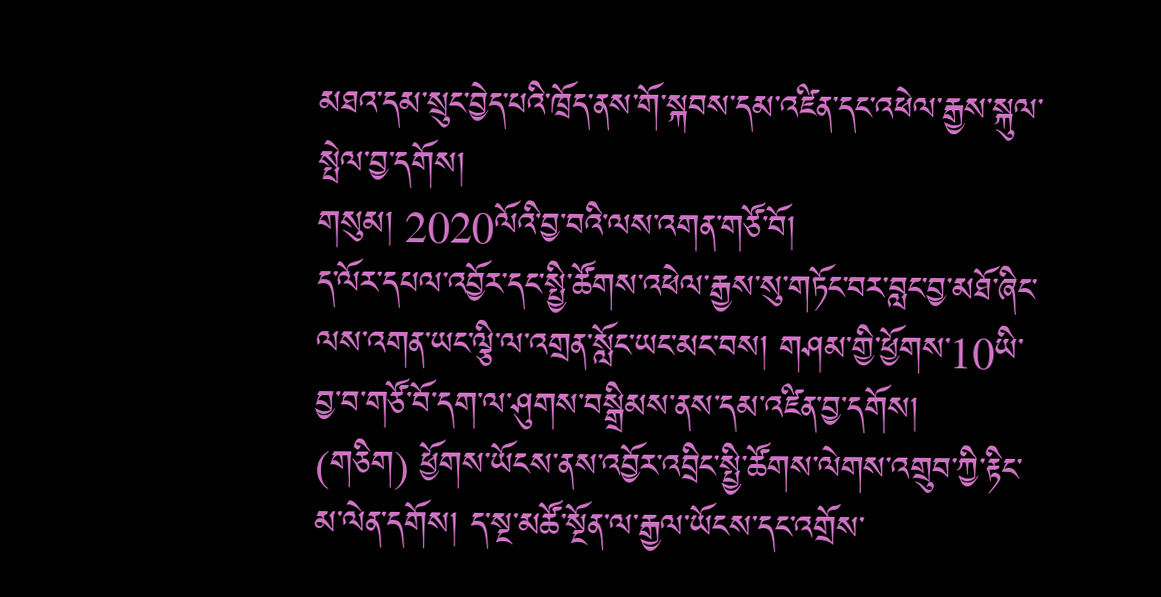མཐའ་དམ་སྲུང་བྱེད་པའི་ཁྲོད་ནས་གོ་སྐབས་དམ་འཛིན་དང་འཕེལ་རྒྱས་སྐུལ་སྤེལ་བྱ་དགོས།
གསུམ། 2020ལོའི་བྱ་བའི་ལས་འགན་གཙོ་བོ།
ད་ལོར་དཔལ་འབྱོར་དང་སྤྱི་ཚོགས་འཕེལ་རྒྱས་སུ་གཏོང་བར་བླང་བྱ་མཐོ་ཞིང་ལས་འགན་ཡང་ལྕི་ལ་འགྲན་སློང་ཡང་མང་བས། གཤམ་གྱི་ཕྱོགས་10ཡི་བྱ་བ་གཙོ་བོ་དག་ལ་ཤུགས་བསྒྲིམས་ནས་དམ་འཛིན་བྱ་དགོས།
(གཅིག) ཕྱོགས་ཡོངས་ནས་འབྱོར་འབྲིང་སྤྱི་ཚོགས་ལེགས་འགྲུབ་ཀྱི་རྟིང་མ་ལེན་དགོས། ད་སྔ་མཚོ་སྔོན་ལ་རྒྱལ་ཡོངས་དང་འགྲོས་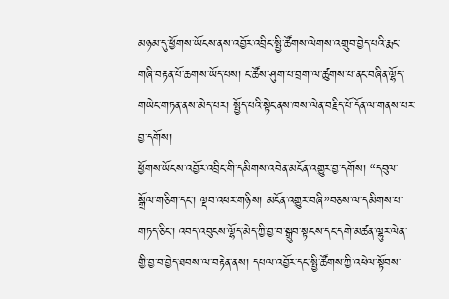མཉམ་དུ་ཕྱོགས་ཡོངས་ནས་འབྱོར་འབྲིང་སྤྱི་ཚོགས་ལེགས་འགྲུབ་བྱེད་པའི་རྨང་གཞི་བརྟན་པོ་ཆགས་ཡོད་པས། ང་ཚོས་ཤུག་པ་བྲག་ལ་ཚུགས་པ་ནང་བཞིན་ལྷོད་གཡེང་གཏན་ནས་མེད་པར། སྤྱོད་པའི་སྟེང་ནས་ཁས་ལེན་བརྗིད་པོ་དོན་ལ་གནས་པར་བྱ་དགོས།
ཕྱོགས་ཡོངས་འབྱོར་འབྲིང་གི་དམིགས་འབེན་མངོན་འགྱུར་བྱ་དགོས། “དབུལ་སྒྲོལ་གཅིག་དང་། ལྡབ་འཕར་གཉིས། མངོན་འགྱུར་བཞི”བཅས་ལ་དམིགས་པ་གཏད་ཅིང་། འབད་འབུངས་ལྷོད་མེད་ཀྱི་བྱ་བ་སྒྲུབ་སྟངས་དང་དགེ་མཚན་ལྷུར་ལེན་གྱི་བྱ་བ་བྱེད་ཐབས་ལ་བརྟེན་ནས། དཔལ་འབྱོར་དང་སྤྱི་ཚོགས་ཀྱི་འཕེལ་སྟོབས་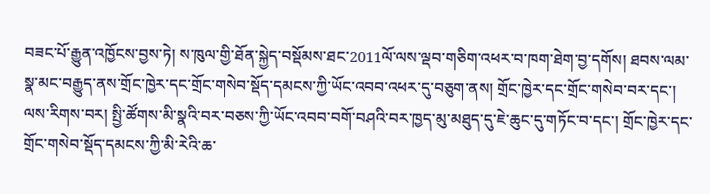བཟང་པོ་རྒྱུན་འཁྱོངས་བྱས་ཏེ། ས་ཁུལ་གྱི་ཐོན་སྐྱེད་བསྡོམས་ཐང་2011ལོ་ལས་ལྡབ་གཅིག་འཕར་བ་ཁག་ཐེག་བྱ་དགོས། ཐབས་ལམ་སྣ་མང་བརྒྱུད་ནས་གྲོང་ཁྱེར་དང་གྲོང་གསེབ་སྡོད་དམངས་ཀྱི་ཡོང་འབབ་འཕར་དུ་བཅུག་ནས། གྲོང་ཁྱེར་དང་གྲོང་གསེབ་བར་དང་། ལས་རིགས་བར། སྤྱི་ཚོགས་མི་སྣའི་བར་བཅས་ཀྱི་ཡོང་འབབ་བགོ་བཤའི་བར་ཁྱད་མུ་མཐུད་དུ་ཇེ་ཆུང་དུ་གཏོང་བ་དང་། གྲོང་ཁྱེར་དང་གྲོང་གསེབ་སྡོད་དམངས་ཀྱི་མི་རེའི་ཆ་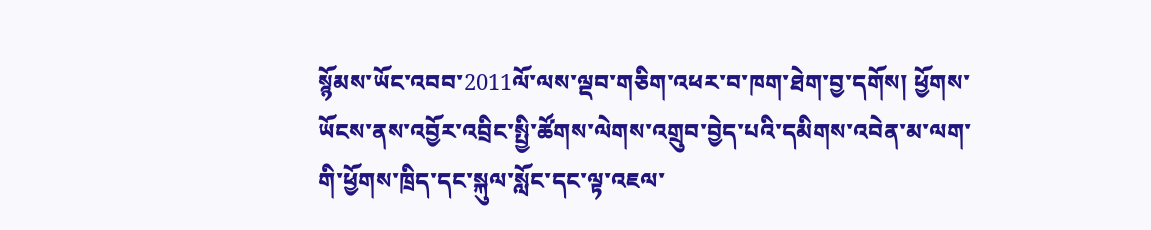སྙོམས་ཡོང་འབབ་2011ལོ་ལས་ལྡབ་གཅིག་འཕར་བ་ཁག་ཐེག་བྱ་དགོས། ཕྱོགས་ཡོངས་ནས་འབྱོར་འབྲིང་སྤྱི་ཚོགས་ལེགས་འགྲུབ་བྱེད་པའི་དམིགས་འབེན་མ་ལག་གི་ཕྱོགས་ཁྲིད་དང་སྐུལ་སློང་དང་ལྟ་འཇལ་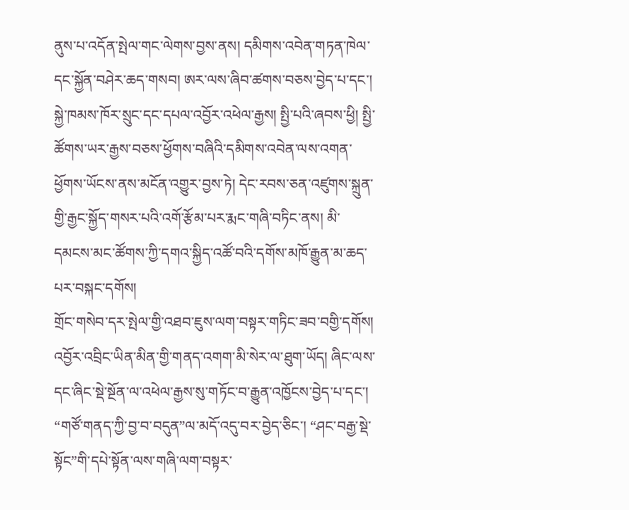ནུས་པ་འདོན་སྤེལ་གང་ལེགས་བྱས་ནས། དམིགས་འབེན་གཏན་ཁེལ་དང་སྐྱོན་བཤེར་ཆད་གསབ། ཨར་ལས་ཞིབ་ཚགས་བཅས་བྱེད་པ་དང་། སྐྱེ་ཁམས་ཁོར་སྲུང་དང་དཔལ་འབྱོར་འཕེལ་རྒྱས། སྤྱི་པའི་ཞབས་ཕྱི། སྤྱི་ཚོགས་ཡར་རྒྱས་བཅས་ཕྱོགས་བཞིའི་དམིགས་འབེན་ལས་འགན་ཕྱོགས་ཡོངས་ནས་མངོན་འགྱུར་བྱས་ཏེ། དེང་རབས་ཅན་འཛུགས་སྐྲུན་གྱི་རྒྱང་སྐྱོད་གསར་པའི་འགོ་རྩོམ་པར་རྨང་གཞི་བཏིང་ནས། མི་དམངས་མང་ཚོགས་ཀྱི་དགའ་སྐྱིད་འཚོ་བའི་དགོས་མཁོ་རྒྱུན་མ་ཆད་པར་བསྐང་དགོས།
གྲོང་གསེབ་དར་སྤེལ་གྱི་འཐབ་ཇུས་ལག་བསྟར་གཏིང་ཟབ་བགྱི་དགོས། འབྱོར་འབྲིང་ཡིན་མིན་གྱི་གནད་འགག་མི་སེར་ལ་ཐུག་ཡོད། ཞིང་ལས་དང་ཞིང་སྡེ་སྔོན་ལ་འཕེལ་རྒྱས་སུ་གཏོང་བ་རྒྱུན་འཁྱོངས་བྱེད་པ་དང་། “གཙོ་གནད་ཀྱི་བྱ་བ་བདུན”ལ་མདོ་འདུ་བར་བྱེད་ཅིང་། “ཤང་བརྒྱ་སྡེ་སྟོང”གི་དཔེ་སྟོན་ལས་གཞི་ལག་བསྟར་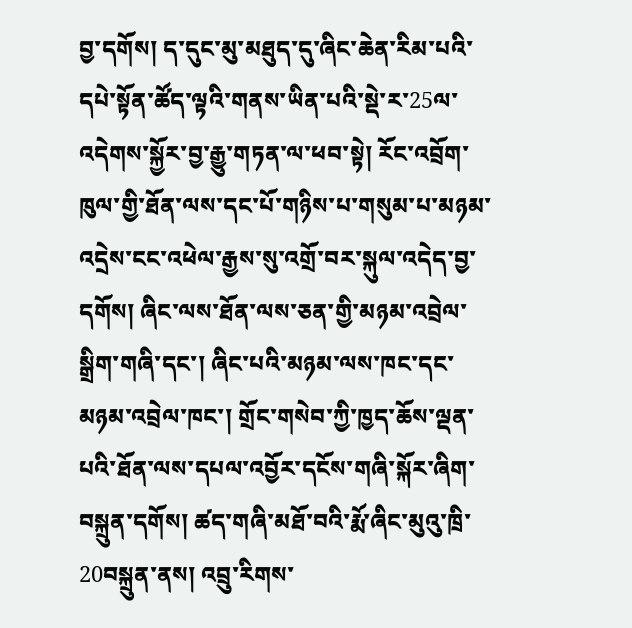བྱ་དགོས། ད་དུང་མུ་མཐུད་དུ་ཞིང་ཆེན་རིམ་པའི་དཔེ་སྟོན་ཚོད་ལྟའི་གནས་ཡིན་པའི་སྡེ་ར་25ལ་འདེགས་སྐྱོར་བྱ་རྒྱུ་གཏན་ལ་ཕབ་སྟེ། རོང་འབྲོག་ཁུལ་གྱི་ཐོན་ལས་དང་པོ་གཉིས་པ་གསུམ་པ་མཉམ་འདྲེས་ངང་འཕེལ་རྒྱས་སུ་འགྲོ་བར་སྐུལ་འདེད་བྱ་དགོས། ཞིང་ལས་ཐོན་ལས་ཅན་གྱི་མཉམ་འབྲེལ་སྒྲིག་གཞི་དང་། ཞིང་པའི་མཉམ་ལས་ཁང་དང་མཉམ་འབྲེལ་ཁང་། གྲོང་གསེབ་ཀྱི་ཁྱད་ཆོས་ལྡན་པའི་ཐོན་ལས་དཔལ་འབྱོར་དངོས་གཞི་སྐོར་ཞིག་བསྐྲུན་དགོས། ཚད་གཞི་མཐོ་བའི་རྨོ་ཞིང་མུའུ་ཁྲི་20བསྐྲུན་ནས། འབྲུ་རིགས་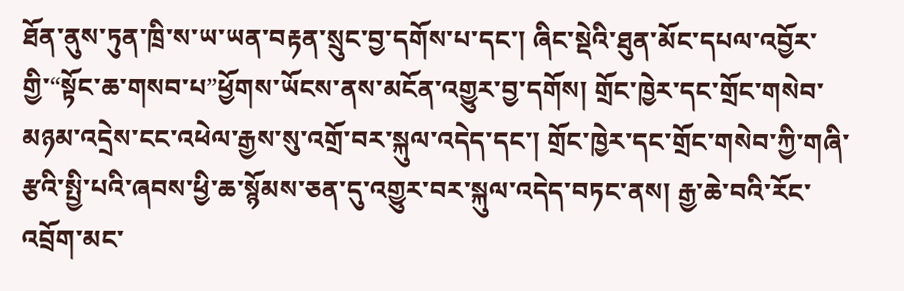ཐོན་ནུས་ཏུན་ཁྲི་ས་ཡ་ཡན་བརྟན་སྲུང་བྱ་དགོས་པ་དང་། ཞིང་སྡེའི་ཐུན་མོང་དཔལ་འབྱོར་གྱི་“སྟོང་ཆ་གསབ་པ”ཕྱོགས་ཡོངས་ནས་མངོན་འགྱུར་བྱ་དགོས། གྲོང་ཁྱེར་དང་གྲོང་གསེབ་མཉམ་འདྲེས་ངང་འཕེལ་རྒྱས་སུ་འགྲོ་བར་སྐུལ་འདེད་དང་། གྲོང་ཁྱེར་དང་གྲོང་གསེབ་ཀྱི་གཞི་རྩའི་སྤྱི་པའི་ཞབས་ཕྱི་ཆ་སྙོམས་ཅན་དུ་འགྱུར་བར་སྐུལ་འདེད་བཏང་ནས། རྒྱ་ཆེ་བའི་རོང་འབྲོག་མང་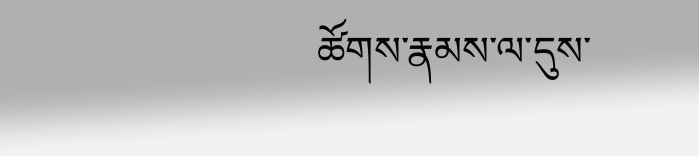ཚོགས་རྣམས་ལ་དུས་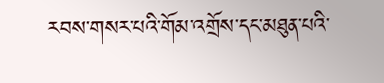རབས་གསར་པའི་གོམ་འགྲོས་དང་མཐུན་པའི་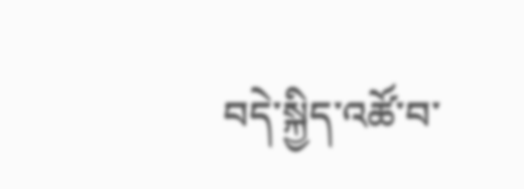བདེ་སྐྱིད་འཚོ་བ་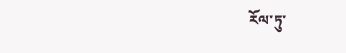རོལ་ཏུ་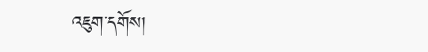འཇུག་དགོས།